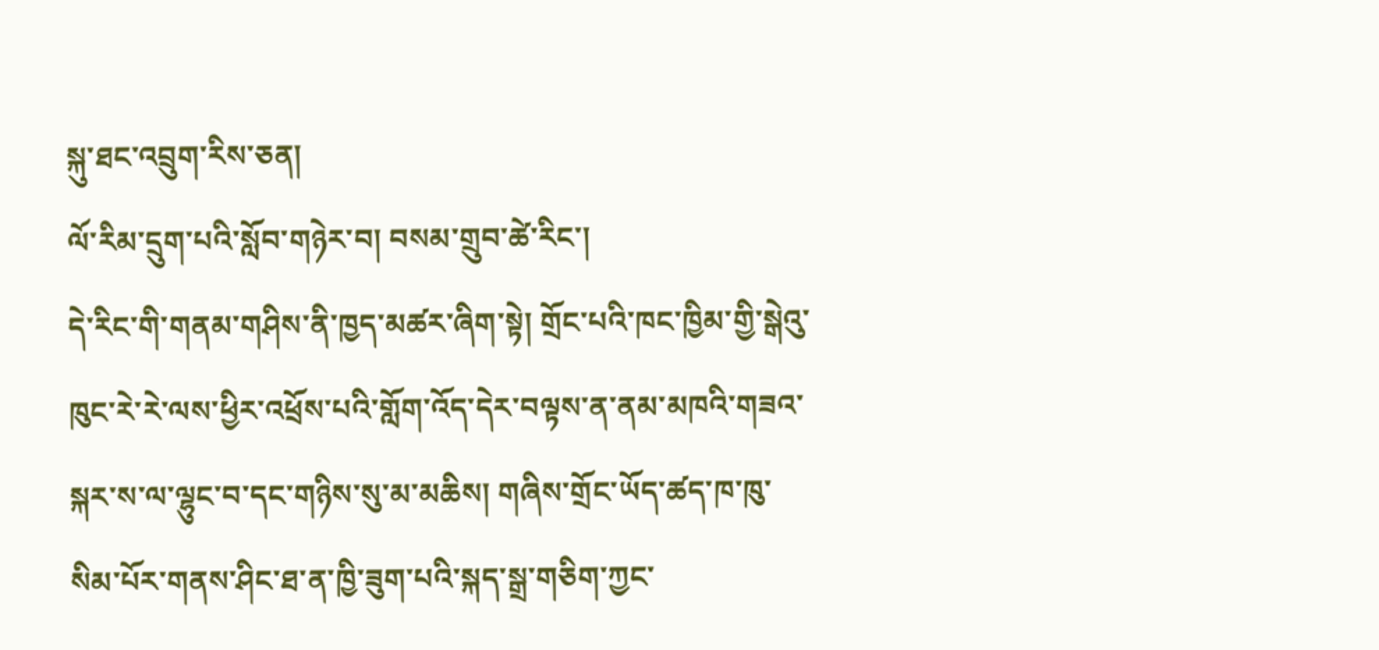སྐུ་ཐང་འབྲུག་རིས་ཅན།
ལོ་རིམ་དྲུག་པའི་སློབ་གཉེར་བ། བསམ་གྲུབ་ཚེ་རིང་།
དེ་རིང་གི་གནམ་གཤིས་ནི་ཁྱད་མཚར་ཞིག་སྟེ། གྲོང་པའི་ཁང་ཁྱིམ་གྱི་སྒེའུ་ཁུང་རེ་རེ་ལས་ཕྱིར་འཕྲོས་པའི་གློག་འོད་དེར་བལྟས་ན་ནམ་མཁའི་གཟའ་སྐར་ས་ལ་ལྷུང་བ་དང་གཉིས་སུ་མ་མཆིས། གཞིས་གྲོང་ཡོད་ཚད་ཁ་ཁུ་སིམ་པོར་གནས་ཤིང་ཐ་ན་ཁྱི་ཟུག་པའི་སྐད་སྒྲ་གཅིག་ཀྱང་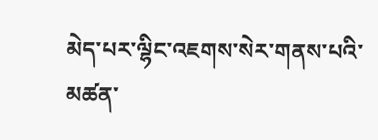མེད་པར་ལྷིང་འཇགས་སེར་གནས་པའི་མཚན་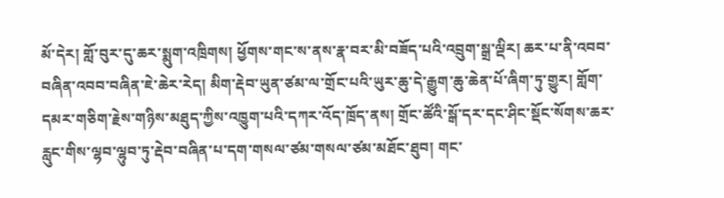མོ་དེར། གློ་བུར་དུ་ཆར་སྨུག་འཁྲིགས། ཕྱོགས་གང་ས་ནས་རྣ་བར་མི་བཟོད་པའི་འབྲུག་སྒྲ་ལྡིར། ཆར་པ་ནི་འབབ་བཞིན་འབབ་བཞིན་ཇེ་ཆེར་རེད། མིག་རྡེབ་ཡུན་ཙམ་ལ་གྲོང་པའི་ཡུར་ཆུ་དེ་རྒྱུག་ཆུ་ཆེན་པོ་ཞིག་ཏུ་གྱུར། གློག་དམར་གཅིག་རྗེས་གཉིས་མཐུད་ཀྱིས་འཁྱུག་པའི་དཀར་འོད་ཁྲོད་ནས། གྲོང་ཚོའི་སྒོ་དར་དང་ཤིང་སྡོང་སོགས་ཆར་རླུང་གིས་ལྷབ་ལྷུབ་ཏུ་རྡེབ་བཞིན་པ་དག་གསལ་ཙམ་གསལ་ཙམ་མཐོང་ཐུབ། གང་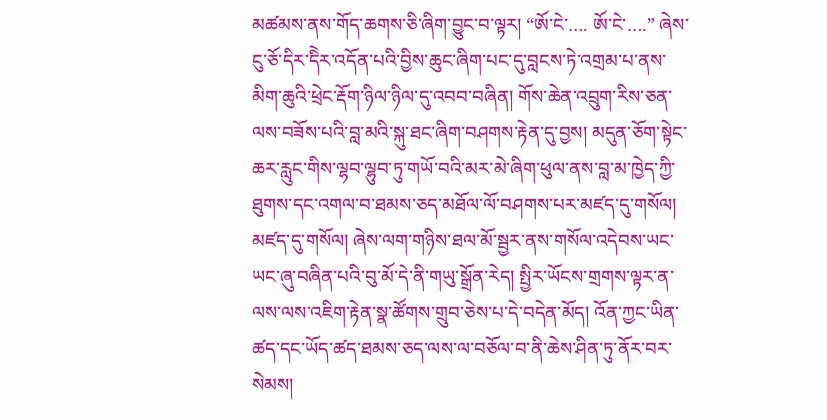མཚམས་ནས་གོད་ཆགས་ཅི་ཞིག་བྱུང་བ་ལྟར། “ཨོ་ངེ་…. ཨོ་ངེ་….ˮ ཞེས་ངུ་ཅོ་དིར་དིེར་འདོན་པའི་བྱིས་ཆུང་ཞིག་པང་དུ་བླངས་ཏེ་འགྲམ་པ་ནས་མིག་ཆུའི་ཕྲེང་རྡོག་ཉིལ་ཉིལ་དུ་འབབ་བཞིན། གོས་ཆེན་འབྲུག་རིས་ཅན་ལས་བཟོས་པའི་བླ་མའི་སྐུ་ཐང་ཞིག་བཤགས་རྟེན་དུ་བྱས། མདུན་ཅོག་སྟེང་ཆར་རླུང་གིས་ལྷབ་ལྷུབ་ཏུ་གཡོ་བའི་མར་མེ་ཞིག་ཕུལ་ནས་བླ་མ་ཁྱེད་ཀྱི་ཐུགས་དང་འགལ་བ་ཐམས་ཅད་མཐོལ་ལོ་བཤགས་པར་མཛད་དུ་གསོལ། མཛད་དུ་གསོལ། ཞེས་ལག་གཉིས་ཐལ་མོ་སྦྱར་ནས་གསོལ་འདེབས་ཡང་ཡང་ཞུ་བཞིན་པའི་བུ་མོ་དེ་ནི་གཡུ་སྒྲོན་རེད། སྤྱིར་ཡོངས་གྲགས་ལྟར་ན་ལས་ལས་འཇིག་རྟེན་སྣ་ཚོགས་གྲུབ་ཅེས་པ་དེ་བདེན་མོད། འོན་ཀྱང་ཡིན་ཚད་དང་ཡོད་ཚད་ཐམས་ཅད་ལས་ལ་བཅོལ་བ་ནི་ཆེས་ཤིན་ཏུ་ནོར་བར་སེམས།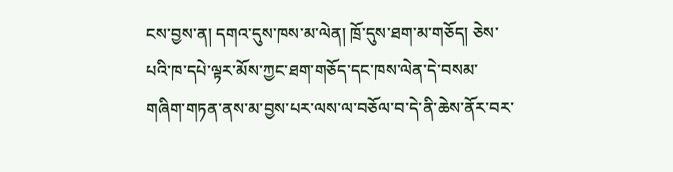ངས་བྱས་ན། དགའ་དུས་ཁས་མ་ལེན། ཁྲོ་དུས་ཐག་མ་གཅོད། ཅེས་པའི་ཁ་དཔེ་ལྟར་མོས་ཀྱང་ཐག་གཅོད་དང་ཁས་ལེན་དེ་བསམ་གཞིག་གཏན་ནས་མ་བྱས་པར་ལས་ལ་བཅོལ་བ་དེ་ནི་ཆེས་ནོར་བར་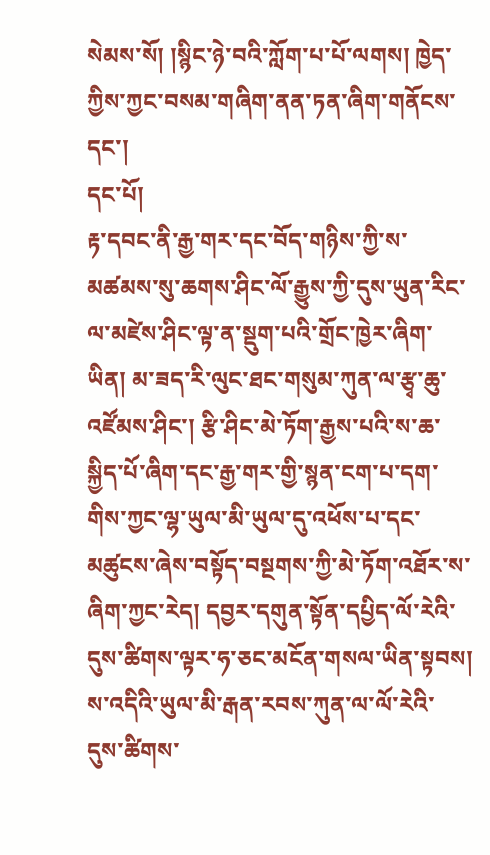སེམས་སོ། །སྙིང་ཉེ་བའི་ཀློག་པ་པོ་ལགས། ཁྱེད་ཀྱིས་ཀྱང་བསམ་གཞིག་ནན་ཏན་ཞིག་གནོངས་དང་།
དང་པོ།
རྟ་དབང་ནི་རྒྱ་གར་དང་བོད་གཉིས་ཀྱི་ས་མཚམས་སུ་ཆགས་ཤིང་ལོ་རྒྱུས་ཀྱི་དུས་ཡུན་རིང་ལ་མཛེས་ཤིང་ལྟ་ན་སྡུག་པའི་གྲོང་ཁྱེར་ཞིག་ཡིན། མ་ཟད་རི་ལུང་ཐང་གསུམ་ཀུན་ལ་རྩྭ་ཆུ་འཛོམས་ཤིང་། རྩི་ཤིང་མེ་ཏོག་རྒྱས་པའི་ས་ཆ་སྐྱིད་པོ་ཞིག་དང་རྒྱ་གར་གྱི་སྙན་ངག་པ་དག་གིས་ཀྱང་ལྷ་ཡུལ་མི་ཡུལ་དུ་འཕོས་པ་དང་མཚུངས་ཞེས་བསྟོད་བསྔགས་ཀྱི་མེ་ཏོག་འཐོར་ས་ཞིག་ཀྱང་རེད། དབྱར་དགུན་སྟོན་དཔྱིད་ལོ་རེའི་དུས་ཚིགས་ལྟར་ཧ་ཅང་མངོན་གསལ་ཡིན་སྟབས། ས་འདིའི་ཡུལ་མི་རྒན་རབས་ཀུན་ལ་ལོ་རེའི་དུས་ཚིགས་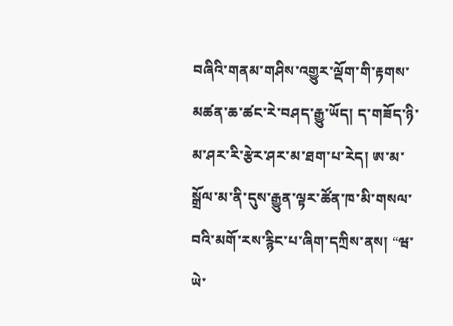བཞིའི་གནམ་གཤིས་འགྱུར་ལྡོག་གི་རྟགས་མཚན་ཆ་ཚང་རེ་བཤད་རྒྱུ་ཡོད། ད་གཟོད་ཉི་མ་ཤར་རི་རྩེར་ཤར་མ་ཐག་པ་རེད། ཨ་མ་སྒྲོལ་མ་ནི་དུས་རྒྱུན་ལྟར་ཚོན་ཁ་མི་གསལ་བའི་མགོ་རས་རྙིང་པ་ཞིག་དཀྲིས་ནས། “ཝ་ཡེ་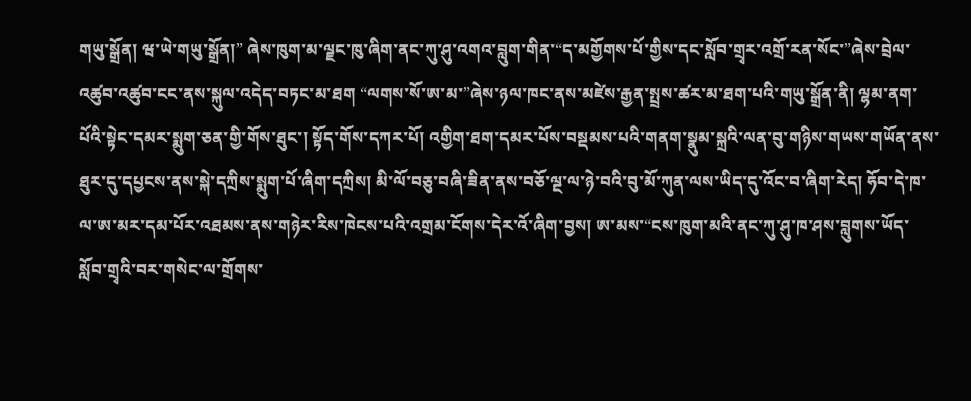གཡུ་སྒྲོན། ཝ་ཡེ་གཡུ་སྒྲོན།” ཞེས་ཁུག་མ་ལྗང་ཁུ་ཞིག་ནང་ཀུ་ཤུ་འགའ་བླུག་གིན་“ད་མགྱོགས་པོ་གྱིས་དང་སློབ་གྲྭར་འགྲོ་རན་སོང་”ཞེས་བྲེལ་འཚུབ་འཚུབ་ངང་ནས་སྐུལ་འདེད་བཏང་མ་ཐག “ལགས་སོ་ཨ་མ་”ཞེས་ཉལ་ཁང་ནས་མཛེས་རྒྱན་སྤྲས་ཚར་མ་ཐག་པའི་གཡུ་སྒྲོན་ནི། ལྷམ་ནག་པོའི་སྟེང་དམར་སྨུག་ཅན་གྱི་གོས་ཐུང་། སྟོད་གོས་དཀར་པོ། འགྱིག་ཐག་དམར་པོས་བསྡམས་པའི་གནག་སྣུམ་སྐྲའི་ལན་བུ་གཉིས་གཡས་གཡོན་ནས་ཐུར་དུ་དཔྱངས་ནས་སྐེ་དཀྲིས་སྨུག་པོ་ཞིག་དཀྲིས། མི་ལོ་བཅུ་བཞི་ཟིན་ནས་བཅོ་ལྔ་ལ་ཉེ་བའི་བུ་མོ་ཀུན་ལས་ཡིད་དུ་འོང་བ་ཞིག་རེད། ཧོབ་དེ་ཁ་ལ་ཨ་མར་དམ་པོར་འཐམས་ནས་གཉེར་རིས་ཁེངས་པའི་འགྲམ་ངོགས་དེར་འོ་ཞིག་བྱས། ཨ་མས་“ངས་ཁུག་མའི་ནང་ཀུ་ཤུ་ཁ་ཤས་བླུགས་ཡོད་སློབ་གྲྭའི་བར་གསེང་ལ་གྲོགས་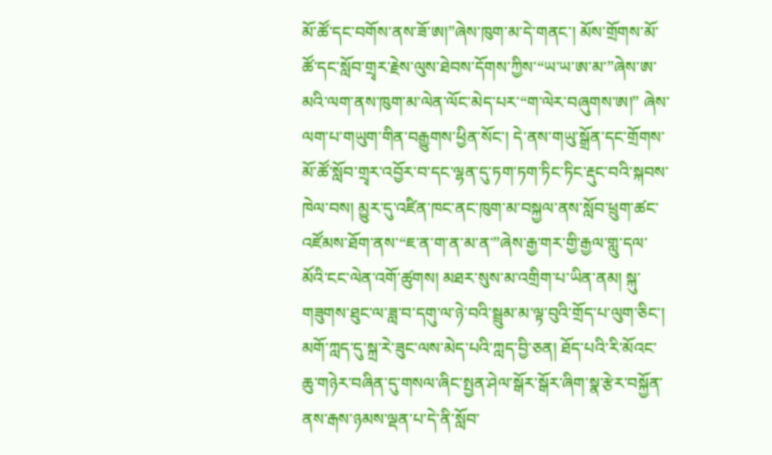མོ་ཚོ་དང་བགོས་ནས་ཟོ་ཨ།”ཞེས་ཁུག་མ་དེ་གནང་། མོས་གྲོགས་མོ་ཚོ་དང་སློབ་གྲྭར་རྗེས་ལུས་ཐེབས་དོགས་ཀྱིས་“ཡ་ཡ་ཨ་མ་”ཞེས་ཨ་མའི་ལག་ནས་ཁུག་མ་ལེན་ལོང་མེད་པར་“ག་ལེར་བཞུགས་ཨ།” ཞེས་ལག་པ་གཡུག་གིན་བརྒྱུགས་ཕྱིན་སོང་། དེ་ནས་གཡུ་སྒྲོན་དང་གྲོགས་མོ་ཚོ་སློབ་གྲྭར་འབྱོར་བ་དང་ལྷན་དུ་ཏག་ཏག་ཏིང་ཏིང་རྡུང་བའི་སྐབས་ཁེལ་བས། མྱུར་དུ་འཛིན་ཁང་ནང་ཁུག་མ་བསྐྱལ་ནས་སློབ་ཕྲུག་ཚང་འཛོམས་ཐོག་ནས་“ཇ་ན་ག་ན་མ་ན་”ཞེས་རྒྱ་གར་གྱི་རྒྱལ་གླུ་དལ་མོའི་ངང་ལེན་འགོ་ཚུགས། མཐར་སུས་མ་འགྲིག་པ་ཡིན་ནམ། སྐུ་གཟུགས་ཐུང་ལ་ཟླ་བ་དགུ་ལ་ཉེ་བའི་སྦྲུམ་མ་ལྟ་བུའི་གྲོད་པ་ལུག་ཅིང་། མགོ་ཀླད་དུ་སྐྲ་རེ་ཟུང་ལས་མེད་པའི་ཀླད་བྱི་ཅན། ཐོད་པའི་རི་མོའང་ཆུ་གཉེར་བཞིན་དུ་གསལ་ཞིང་སྤྱན་ཤེལ་སྒོར་སྒོར་ཞིག་སྣ་རྩེར་བསྐྱོན་ནས་རྒས་ཉམས་ལྡན་པ་དེ་ནི་སློབ་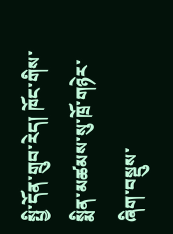སྤྱི་དོན་གྲུབ་རེད། ཁོང་གིས་སྨིན་མཚམས་སུ་ཁྲོ་གཉེར་ཞིག་བསྡུས་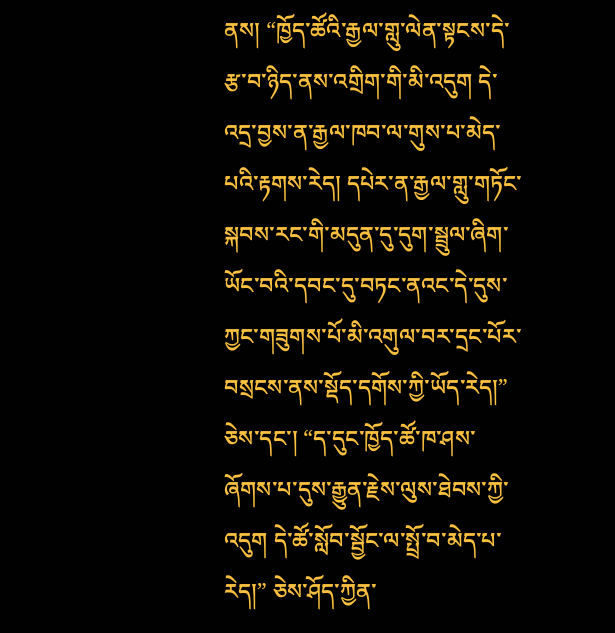ནས། “ཁྱོད་ཚོའི་རྒྱལ་གླུ་ལེན་སྟངས་དེ་རྩ་བ་ཉིད་ནས་འགྲིག་གི་མི་འདུག དེ་འདྲ་བྱས་ན་རྒྱལ་ཁབ་ལ་གུས་པ་མེད་པའི་རྟགས་རེད། དཔེར་ན་རྒྱལ་གླུ་གཏོང་སྐབས་རང་གི་མདུན་དུ་དུག་སྦྲུལ་ཞིག་ཡོང་བའི་དབང་དུ་བཏང་ནའང་དེ་དུས་ཀྱང་གཟུགས་པོ་མི་འགུལ་བར་དྲང་པོར་བསྲངས་ནས་སྡོད་དགོས་ཀྱི་ཡོད་རེད།” ཅེས་དང་། “ད་དུང་ཁྱོད་ཚོ་ཁ་ཤས་ཞོགས་པ་དུས་རྒྱུན་རྗེས་ལུས་ཐེབས་ཀྱི་འདུག དེ་ཚོ་སློབ་སྦྱོང་ལ་སྤྲོ་བ་མེད་པ་རེད།” ཅེས་ཤོད་ཀྱིན་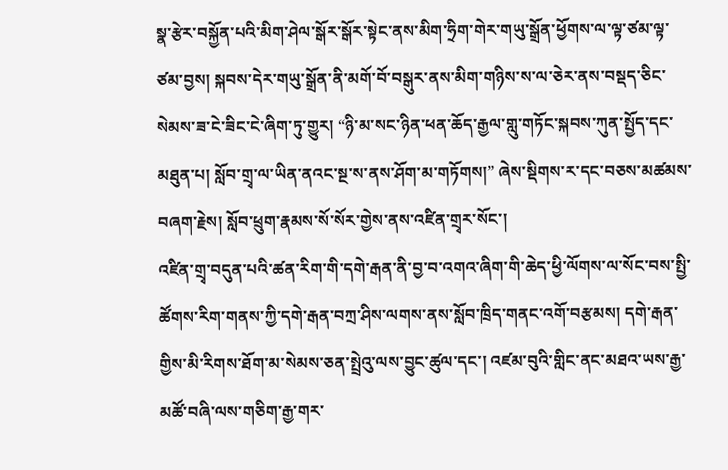སྣ་རྩེར་བསྐྱོན་པའི་མིག་ཤེལ་སྒོར་སྒོར་སྟེང་ནས་མིག་ཧྲིག་གེར་གཡུ་སྒྲོན་ཕྱོགས་ལ་ལྟ་ཙམ་ལྟ་ཙམ་བྱས། སྐབས་དེར་གཡུ་སྒྲོན་ནི་མགོ་བོ་བསྒུར་ནས་མིག་གཉིས་ས་ལ་ཅེར་ནས་བསྡད་ཅིང་སེམས་ཟ་ངེ་ཟིང་ངེ་ཞིག་ཏུ་གྱུར། “ཉི་མ་སང་ཉིན་ཕན་ཆོད་རྒྱལ་གླུ་གཏོང་སྐབས་ཀུན་སྤྱོད་དང་མཐུན་པ། སློབ་གྲྭ་ལ་ཡིན་ནའང་སྔ་ས་ནས་ཤོག་མ་གཏོགས།” ཞེས་སྡིགས་ར་དང་བཅས་མཚམས་བཞག་རྗེས། སློབ་ཕྲུག་རྣམས་སོ་སོར་གྱེས་ནས་འཛིན་གྲྭར་སོང་།
འཛིན་གྲྭ་བདུན་པའི་ཚན་རིག་གི་དགེ་རྒན་ནི་བྱ་བ་འགའ་ཞིག་གི་ཆེད་ཕྱི་ལོགས་ལ་སོང་བས་སྤྱི་ཚོགས་རིག་གནས་ཀྱི་དགེ་རྒན་བཀྲ་ཤིས་ལགས་ནས་སློབ་ཁྲིད་གནང་འགོ་བརྩམས། དགེ་རྒན་གྱིས་མི་རིགས་ཐོག་མ་སེམས་ཅན་སྤྲེའུ་ལས་བྱུང་ཚུལ་དང་། འཛམ་བུའི་གླིང་ནང་མཐའ་ཡས་རྒྱ་མཚོ་བཞི་ལས་གཅིག་རྒྱ་གར་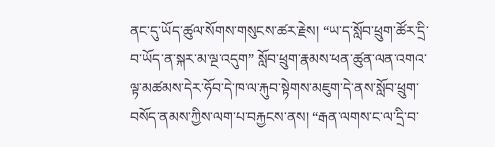ནང་དུ་ཡོད་ཚུལ་སོགས་གསུངས་ཚར་རྗེས། “ཡ་ད་སློབ་ཕྲུག་ཚོར་དྲི་བ་ཡོད་ན་སྐར་མ་ལྔ་འདུག” སློབ་ཕྲུག་རྣམས་ཕན་ཚུན་ལན་འགའ་ལྟ་མཚམས་དེར་ཧོབ་དེ་ཁ་ལ་རྐུབ་སྟེགས་མཇུག་དེ་ནས་སློབ་ཕྲུག་བསོད་ནམས་ཀྱིས་ལག་པ་བརྐྱངས་ནས། “རྒན་ལགས་ང་ལ་དྲི་བ་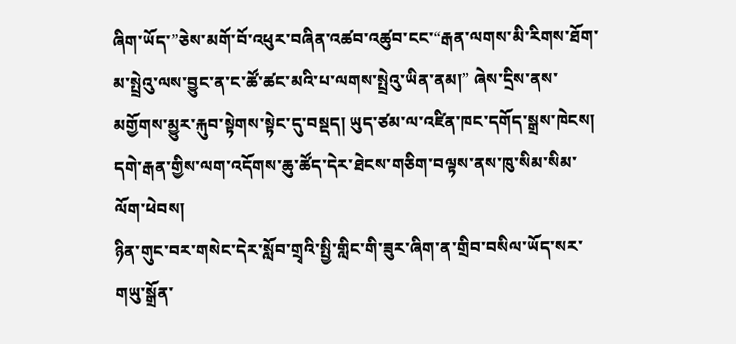ཞིག་ཡོད་”ཅེས་མགོ་བོ་འཕུར་བཞིན་འཚབ་འཚུབ་ངང་“རྒན་ལགས་མི་རིགས་ཐོག་མ་སྤྲེའུ་ལས་བྱུང་ན་ང་ཚོ་ཚང་མའི་པ་ལགས་སྤྲེའུ་ཡིན་ནམ།” ཞེས་དྲིས་ནས་མགྱོགས་མྱུར་རྐུབ་སྟེགས་སྟེང་དུ་བསྡད། ཡུད་ཙམ་ལ་འཛིན་ཁང་དགོད་སྒྲས་ཁེངས། དགེ་རྒན་གྱིས་ལག་འདོགས་ཆུ་ཚོད་དེར་ཐེངས་གཅིག་བལྟས་ནས་ཁུ་སིམ་སིམ་ལོག་ཕེབས།
ཉིན་གུང་བར་གསེང་དེར་སློབ་གྲྭའི་སྤྱི་གླིང་གི་ཟུར་ཞིག་ན་གྲིབ་བསིལ་ཡོད་སར་གཡུ་སྒྲོན་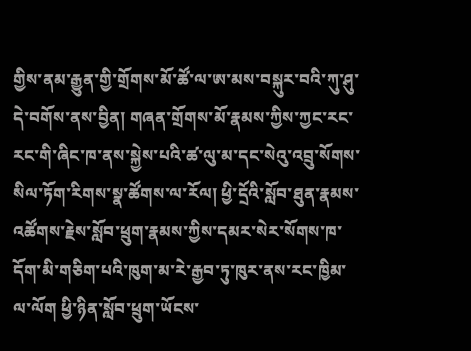གྱིས་ནམ་རྒྱུན་གྱི་གྲོགས་མོ་ཚོ་ལ་ཨ་མས་བསྐུར་བའི་ཀུ་ཤུ་དེ་བགོས་ནས་བྱིན། གཞན་གྲོགས་མོ་རྣམས་ཀྱིས་ཀྱང་རང་རང་གི་ཞིང་ཁ་ནས་སྐྱེས་པའི་ཚ་ལུ་མ་དང་སེའུ་འབྲུ་སོགས་སིལ་ཏོག་རིགས་སྣ་ཚོགས་ལ་རོལ། ཕྱི་དྲོའི་སློབ་ཐུན་རྣམས་འཚོགས་རྗེས་སློབ་ཕྲུག་རྣམས་ཀྱིས་དམར་སེར་སོགས་ཁ་དོག་མི་གཅིག་པའི་ཁུག་མ་རེ་རྒྱབ་ཏུ་ཁུར་ནས་རང་ཁྱིམ་ལ་ལོག ཕྱི་ཉིན་སློབ་ཕྲུག་ཡོངས་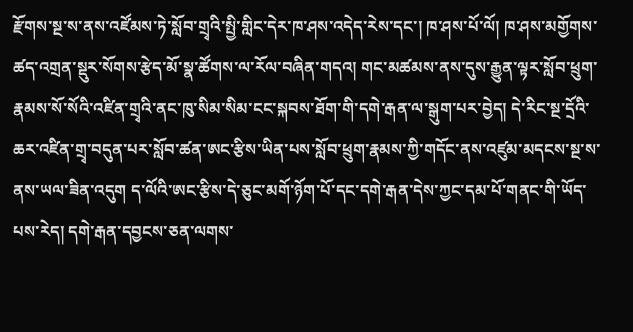རྫོགས་སྔ་ས་ནས་འཛོམས་ཏེ་སློབ་གྲྭའི་སྤྱི་གླིང་དེར་ཁ་ཤས་འདེད་རེས་དང་། ཁ་ཤས་པོ་ལོ། ཁ་ཤས་མགྱོགས་ཚད་འགྲན་སྡུར་སོགས་རྩེད་མོ་སྣ་ཚོགས་ལ་རོལ་བཞིན་གདའ། གང་མཚམས་ནས་དུས་རྒྱུན་ལྟར་སློབ་ཕྲུག་རྣམས་སོ་སོའི་འཛིན་གྲྭའི་ནང་ཁུ་སིམ་སིམ་ངང་སྐབས་ཐོག་གི་དགེ་རྒན་ལ་སྒུག་པར་བྱེད། དེ་རིང་སྔ་དྲོའི་ཆར་འཛིན་གྲྭ་བདུན་པར་སློབ་ཚན་ཨང་རྩིས་ཡིན་པས་སློབ་ཕྲུག་རྣམས་ཀྱི་གདོང་ནས་འཛུམ་མདངས་སྔ་ས་ནས་ཡལ་ཟིན་འདུག ད་ལོའི་ཨང་རྩིས་དེ་ཅུང་མགོ་ཉོག་པོ་དང་དགེ་རྒན་དེས་ཀྱང་དམ་པོ་གནང་གི་ཡོད་པས་རེད། དགེ་རྒན་དབྱངས་ཅན་ལགས་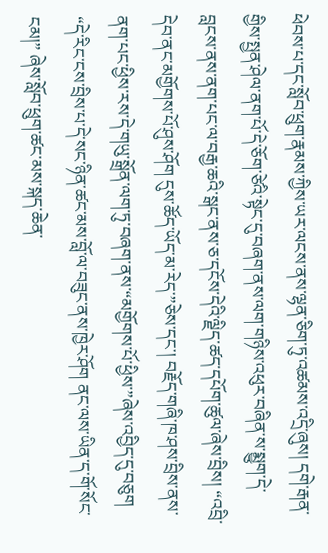ཕེབས་པ་དང་སློབ་ཕྲུག་རྣམས་ཀྱིས་ཡར་ལངས་ནས་ལྷན་ཅིག་ཏུ་འཚམས་འདྲི་ཞུས། དགེ་རྒན་གྱིས་སྤྱན་ཤེལ་ནག་པོ་དེ་ཅོག་ཙེའི་སྟེང་དུ་བཞག་ནས་ལག་གཉིས་འཕུར་བཞིན་ས་སྨྱུག་དེ་བླངས་ནས་ནག་པང་ལ་བརྒྱ་ཆའི་སྒང་ནས་ཅ་དངོས་དེའི་ལྗིད་ཚད་དཔོག་ཚུལ་ཞེས་བྲིས། “འབྲི་དེབ་ནང་མགྱོགས་པོ་ཤུས་ཤོག དུས་ཚོད་ཡོད་མ་རེད་”ཅེས་དང་། བརྗོད་གཞི་ཁ་ཤས་བྲིས་ནས་ནག་པང་ཕྱིས་རས་དེ་གཡུ་སྒྲོན་ལག་ཏུ་བཞག་ནས་“མགྱོགས་པོ་ཕྱིས་”ཞེས་འབྱིད་དུ་བཅུག “དེ་རིང་ངས་བྲིས་པ་དེ་སང་ཉིན་ཚང་མས་བློ་ལ་བཟུང་ནས་ཁྱེར་ཤོག ནང་ལས་ཡིན་ད་གོ་སོང་ངམ།” ཞེས་སློབ་ཕྲུག་ཚང་མས་སྐད་ཆེན་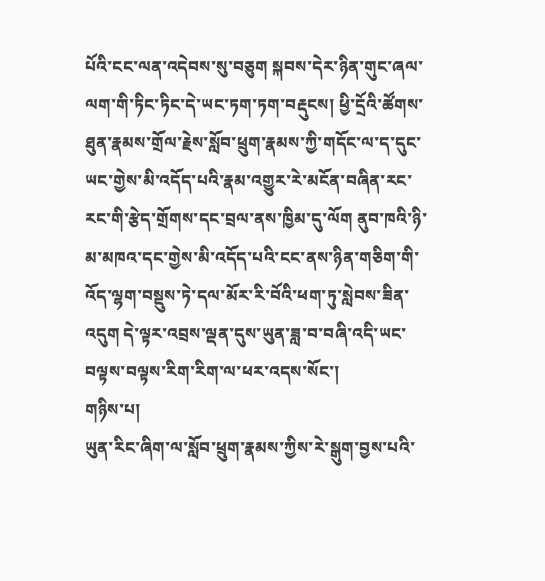པོའི་ངང་ལན་འདེབས་སུ་བཅུག སྐབས་དེར་ཉིན་གུང་ཞལ་ལག་གི་ཏིང་ཏིང་དེ་ཡང་ཏག་ཏག་བརྡུངས། ཕྱི་དྲོའི་ཚོགས་ཐུན་རྣམས་གྲོལ་རྗེས་སློབ་ཕྲུག་རྣམས་ཀྱི་གདོང་ལ་ད་དུང་ཡང་གྱེས་མི་འདོད་པའི་རྣམ་འགྱུར་རེ་མངོན་བཞིན་རང་རང་གི་རྩེད་གྲོགས་དང་བྲལ་ནས་ཁྱིམ་དུ་ལོག ནུབ་ཁའི་ཉི་མ་མཁའ་དང་གྱེས་མི་འདོད་པའི་ངང་ནས་ཉིན་གཅིག་གི་འོད་ལྷག་བསྡུས་ཏེ་དལ་མོར་རི་བོའི་ཕག་ཏུ་སླེབས་ཟིན་འདུག དེ་ལྟར་འབྲས་ལྡན་དུས་ཡུན་ཟླ་བ་བཞི་འདི་ཡང་བལྟས་བལྟས་རིག་རིག་ལ་ཕར་འདས་སོང་།
གཉིས་པ།
ཡུན་རིང་ཞིག་ལ་སློབ་ཕྲུག་རྣམས་ཀྱིས་རེ་སྒུག་བྱས་པའི་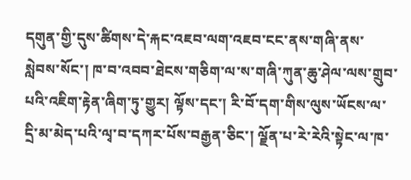དགུན་གྱི་དུས་ཚིགས་དེ་རྐང་འཇབ་ལག་འཇབ་ངང་ནས་གཞི་ནས་སླེབས་སོང་། ཁ་བ་འབབ་ཐེངས་གཅིག་ལ་ས་གཞི་ཀུན་ཆུ་ཤེལ་ལས་གྲུབ་པའི་འཇིག་རྟེན་ཞིག་ཏུ་གྱུར། ལྟོས་དང་། རི་བོ་དག་གིས་ལུས་ཡོངས་ལ་དྲི་མ་མེད་པའི་ལྭ་བ་དཀར་པོས་བརྒྱན་ཅིང་། ལྗོན་པ་རེ་རེའི་སྟེང་ལ་ཁ་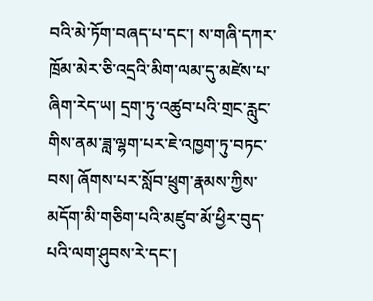བའི་མེ་ཏོག་བཞད་པ་དང་། ས་གཞི་དཀར་ཁྲོམ་མེར་ཅི་འདྲའི་མིག་ལམ་དུ་མཛེས་པ་ཞིག་རེད་ཡ། དྲག་ཏུ་འཚུབ་པའི་གྲང་རླུང་གིས་ནམ་ཟླ་ལྷག་པར་ཇེ་འཁྱག་ཏུ་བཏང་བས། ཞོགས་པར་སློབ་ཕྲུག་རྣམས་ཀྱིས་མདོག་མི་གཅིག་པའི་མཛུབ་མོ་ཕྱིར་བུད་པའི་ལག་ཤུབས་རེ་དང་།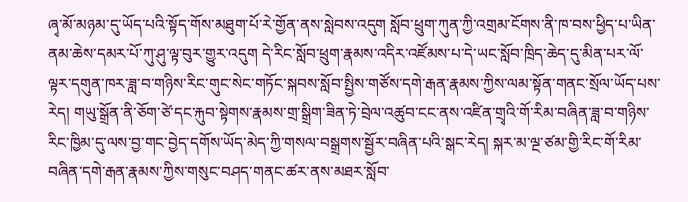ཞྭ་མོ་མཉམ་དུ་ཡོད་པའི་སྟོད་གོས་མཐུག་པོ་རེ་གྱོན་ནས་སླེབས་འདུག སློབ་ཕྲུག་ཀུན་ཀྱི་འགྲམ་ངོགས་ནི་ཁ་བས་ཕྱིད་པ་ཡིན་ནམ་ཆེས་དམར་པོ་ཀུ་ཤུ་ལྟ་བུར་གྱུར་འདུག དེ་རིང་སློབ་ཕྲུག་རྣམས་འདིར་འཛོམས་པ་དེ་ཡང་སློབ་ཁྲིད་ཆེད་དུ་མིན་པར་ལོ་ལྟར་དགུན་ཁར་ཟླ་བ་གཉིས་རིང་གུང་སེང་གཏོང་སྐབས་སློབ་སྤྱིས་གཙོས་དགེ་རྒན་རྣམས་ཀྱིས་ལམ་སྟོན་གནང་སྲོལ་ཡོད་པས་རེད། གཡུ་སྒྲོན་ནི་ཅོག་ཙེ་དང་རྐུབ་སྟེགས་རྣམས་གྲ་སྒྲིག་ཟིན་ཏེ་བྲེལ་འཚུབ་ངང་ནས་འཛིན་གྲྭའི་གོ་རིམ་བཞིན་ཟླ་བ་གཉིས་རིང་ཁྱིམ་དུ་ལས་བྱ་གང་བྱེད་དགོས་ཡོད་མེད་ཀྱི་གསལ་བསྒྲགས་སྦྱོར་བཞིན་པའི་སྒང་རེད། སྐར་མ་ལྔ་ཙམ་གྱི་རིང་གོ་རིམ་བཞིན་དགེ་རྒན་རྣམས་ཀྱིས་གསུང་བཤད་གནང་ཚར་ནས་མཐར་སློབ་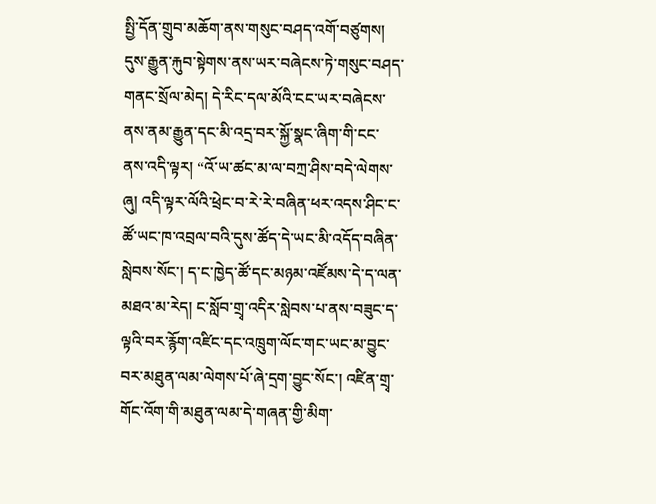སྤྱི་དོན་གྲུབ་མཆོག་ནས་གསུང་བཤད་འགོ་བཙུགས། དུས་རྒྱུན་རྐུབ་སྟེགས་ནས་ཡར་བཞེངས་ཏེ་གསུང་བཤད་གནང་སྲོལ་མེད། དེ་རིང་དལ་མོའི་ངང་ཡར་བཞེངས་ནས་ནམ་རྒྱུན་དང་མི་འདྲ་བར་སྐྱོ་སྣང་ཞིག་གི་ངང་ནས་འདི་ལྟར། “འོ་ཡ་ཚང་མ་ལ་བཀྲ་ཤིས་བདེ་ལེགས་ཞུ། འདི་ལྟར་ལོའི་ཕྲེང་བ་རེ་རེ་བཞིན་ཕར་འདས་ཤིང་ང་ཚོ་ཡང་ཁ་འབྲལ་བའི་དུས་ཚོད་དེ་ཡང་མི་འདོད་བཞིན་སླེབས་སོང་། ད་ང་ཁྱེད་ཚོ་དང་མཉམ་འཛོམས་དེ་ད་ལན་མཐའ་མ་རེད། ང་སློབ་གྲྭ་འདིར་སླེབས་པ་ནས་བཟུང་ད་ལྟའི་བར་རྙོག་འཛིང་དང་འཁྲུག་ལོང་གང་ཡང་མ་བྱུང་བར་མཐུན་ལམ་ལེགས་པོ་ཞེ་དྲག་བྱུང་སོང་། འཛིན་གྲྭ་གོང་འོག་གི་མཐུན་ལམ་དེ་གཞན་གྱི་མིག་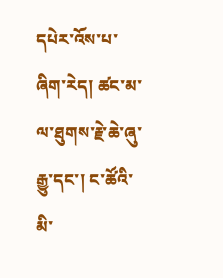དཔེར་འོས་པ་ཞིག་རེད། ཚང་མ་ལ་ཐུགས་རྗེ་ཆེ་ཞུ་རྒྱུ་དང་། ང་ཚོའི་མི་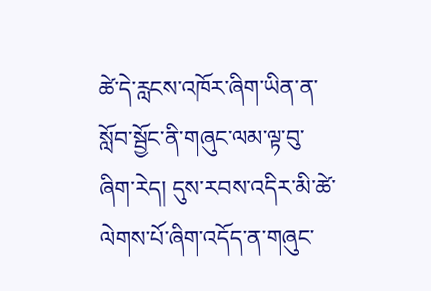ཚེ་དེ་རླངས་འཁོར་ཞིག་ཡིན་ན་སློབ་སྦྱོང་ནི་གཞུང་ལམ་ལྟ་བུ་ཞིག་རེད། དུས་རབས་འདིར་མི་ཚེ་ལེགས་པོ་ཞིག་འདོད་ན་གཞུང་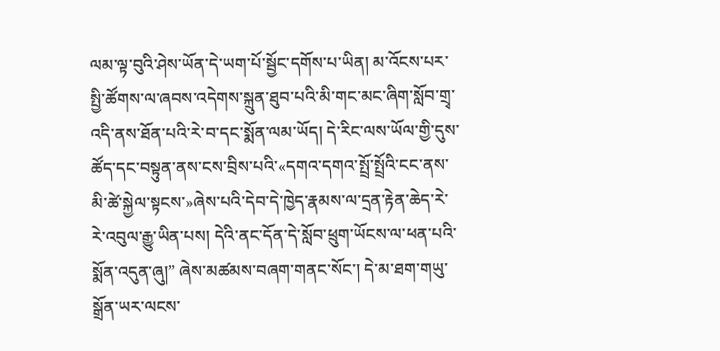ལམ་ལྟ་བུའི་ཤེས་ཡོན་དེ་ཡག་པོ་སྦྱོང་དགོས་པ་ཡིན། མ་འོངས་པར་སྤྱི་ཚོགས་ལ་ཞབས་འདེགས་སྐྲུན་ཐུབ་པའི་མི་གང་མང་ཞིག་སློབ་གྲྭ་འདི་ནས་ཐོན་པའི་རེ་བ་དང་སྨོན་ལམ་ཡོད། དེ་རིང་ལས་ཡོལ་གྱི་དུས་ཚོད་དང་བསྟུན་ནས་ངས་བྲིས་པའི་«དགའ་དགའ་སྤྲོ་སྤྲོའི་ངང་ནས་མི་ཚེ་སྐྱེལ་སྟངས་»ཞེས་པའི་དེབ་དེ་ཁྱེད་རྣམས་ལ་དྲན་རྟེན་ཆེད་རེ་རེ་འབུལ་རྒྱུ་ཡིན་པས། དེའི་ནང་དོན་དེ་སློབ་ཕྲུག་ཡོངས་ལ་ཕན་པའི་སྨོན་འདུན་ཞུ།ˮ ཞེས་མཚམས་བཞག་གནང་སོང་། དེ་མ་ཐག་གཡུ་སྒྲོན་ཡར་ལངས་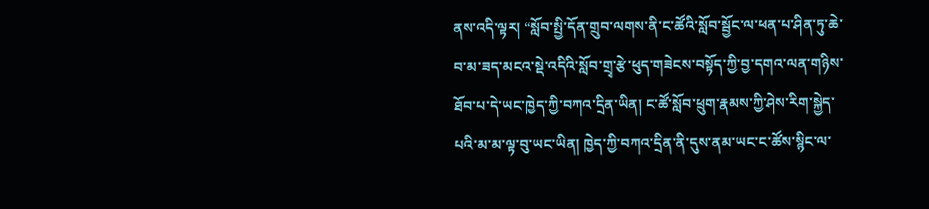ནས་འདི་ལྟར། “སློབ་སྤྱི་དོན་གྲུབ་ལགས་ནི་ང་ཚོའི་སློབ་སྦྱོང་ལ་ཕན་པ་ཤིན་ཏུ་ཆེ་བ་མ་ཟད་མངའ་སྡེ་འདིའི་སློབ་གྲྭ་རྩེ་ཕུད་གཟེངས་བསྟོད་ཀྱི་བྱ་དགའ་ལན་གཉིས་ཐོབ་པ་དེ་ཡང་ཁྱེད་ཀྱི་བཀའ་དྲིན་ཡིན། ང་ཚོ་སློབ་ཕྲུག་རྣམས་ཀྱི་ཤེས་རིག་སྐྱེད་པའི་མ་མ་ལྟ་བུ་ཡང་ཡིན། ཁྱེད་ཀྱི་བཀའ་དྲིན་ནི་དུས་ནམ་ཡང་ང་ཚོས་སྙིང་ལ་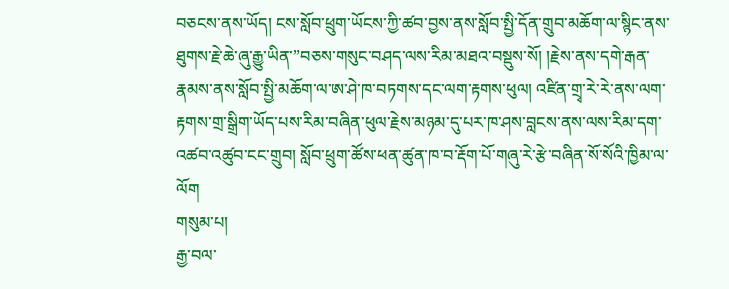བཅངས་ནས་ཡོད། ངས་སློབ་ཕྲུག་ཡོངས་ཀྱི་ཚབ་བྱས་ནས་སློབ་སྤྱི་དོན་གྲུབ་མཆོག་ལ་སྙིང་ནས་ཐུགས་རྗེ་ཆེ་ཞུ་རྒྱུ་ཡིན་”བཅས་གསུང་བཤད་ལས་རིམ་མཐའ་བསྡུས་སོ། །རྗེས་ནས་དགེ་རྒན་རྣམས་ནས་སློབ་སྤྱི་མཆོག་ལ་ཨ་ཤེ་ཁ་བཏགས་དང་ལག་རྟགས་ཕུལ། འཛིན་གྲྭ་རེ་རེ་ནས་ལག་རྟགས་གྲ་སྒྲིག་ཡོད་པས་རིམ་བཞིན་ཕུལ་རྗེས་མཉམ་དུ་པར་ཁ་ཤས་བླངས་ནས་ལས་རིམ་དག་འཚབ་འཚུབ་ངང་གྲུབ། སློབ་ཕྲུག་ཚོས་ཕན་ཚུན་ཁ་བ་རྡོག་པོ་གཞུ་རེ་རྩེ་བཞིན་སོ་སོའི་ཁྱིམ་ལ་ལོག
གསུམ་པ།
རྒྱ་བལ་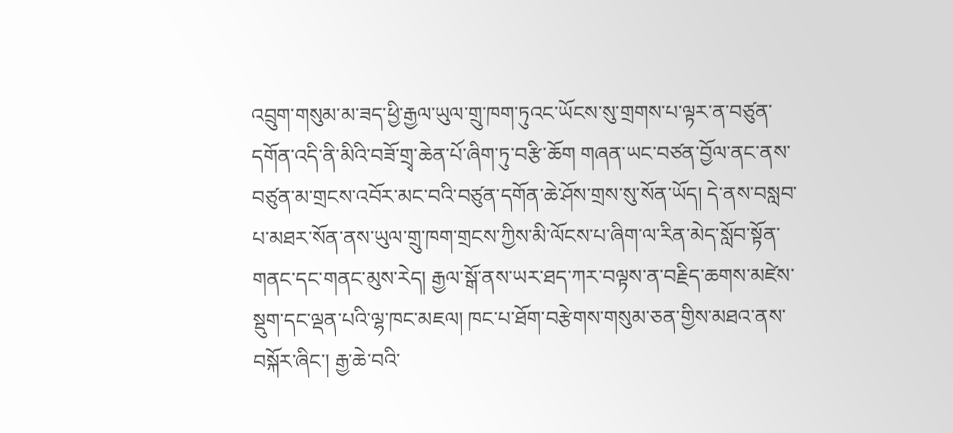འབྲུག་གསུམ་མ་ཟད་ཕྱི་རྒྱལ་ཡུལ་གྲུ་ཁག་ཏུའང་ཡོངས་སུ་གྲགས་པ་ལྟར་ན་བཙུན་དགོན་འདི་ནི་མིའི་བཟོ་གྲྭ་ཆེན་པོ་ཞིག་ཏུ་བརྩི་ཆོག གཞན་ཡང་བཙན་བྱོལ་ནང་ནས་བཙུན་མ་གྲངས་འབོར་མང་བའི་བཙུན་དགོན་ཆེ་ཤོས་གྲས་སུ་སོན་ཡོད། དེ་ནས་བསླབ་པ་མཐར་སོན་ནས་ཡུལ་གྲུ་ཁག་གྲངས་ཀྱིས་མི་ལོངས་པ་ཞིག་ལ་རིན་མེད་སློབ་སྟོན་གནང་དང་གནང་མུས་རེད། རྒྱལ་སྒོ་ནས་ཡར་ཐད་ཀར་བལྟས་ན་བརྗིད་ཆགས་མཛེས་སྡུག་དང་ལྡན་པའི་ལྷ་ཁང་མཇལ། ཁང་པ་ཐོག་བརྩེགས་གསུམ་ཅན་གྱིས་མཐའ་ནས་བསྐོར་ཞིང་། རྒྱ་ཆེ་བའི་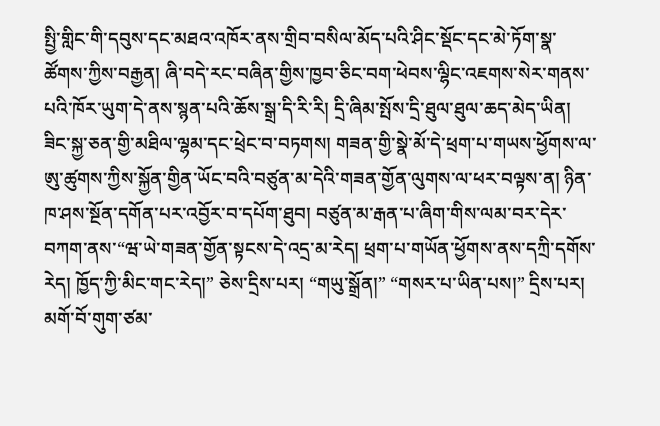སྤྱི་གླིང་གི་དབུས་དང་མཐའ་འཁོར་ནས་གྲིབ་བསིལ་མོད་པའི་ཤིང་སྡོང་དང་མེ་ཏོག་སྣ་ཚོགས་ཀྱིས་བརྒྱན། ཞི་བདེ་རང་བཞིན་གྱིས་ཁྱབ་ཅིང་བག་ཕེབས་ལྷིང་འཇགས་སེར་གནས་པའི་ཁོར་ཡུག་དེ་ནས་སྙན་པའི་ཆོས་སྒྲ་དི་རི་རི། དྲི་ཞིམ་སྤོས་དྲི་ཐུལ་ཐུལ་ཆད་མེད་ཡིན། ཟིང་སྐྱ་ཅན་གྱི་མཐིལ་ལྷམ་དང་ཕྲེང་བ་བཏགས། གཟན་གྱི་སྣེ་མོ་དེ་ཕྲག་པ་གཡས་ཕྱོགས་ལ་ཨུ་ཚུགས་ཀྱིས་སྐྱོན་གྱིན་ཡོང་བའི་བཙུན་མ་དེའི་གཟན་གྱོན་ལུགས་ལ་ཕར་བལྟས་ན། ཉིན་ཁ་ཤས་སྔོན་དགོན་པར་འབྱོར་བ་དཔོག་ཐུབ། བཙུན་མ་རྒན་པ་ཞིག་གིས་ལམ་བར་དེར་བཀག་ནས་“ཝ་ཡེ་གཟན་གྱོན་སྟངས་དེ་འདྲ་མ་རེད། ཕྲག་པ་གཡོན་ཕྱོགས་ནས་དཀྲི་དགོས་རེད། ཁྱོད་ཀྱི་མིང་གང་རེད།ˮ ཅེས་དྲིས་པར། “གཡུ་སྒྲོན།” “གསར་པ་ཡིན་པས།” དྲིས་པར། མགོ་བོ་གུག་ཙམ་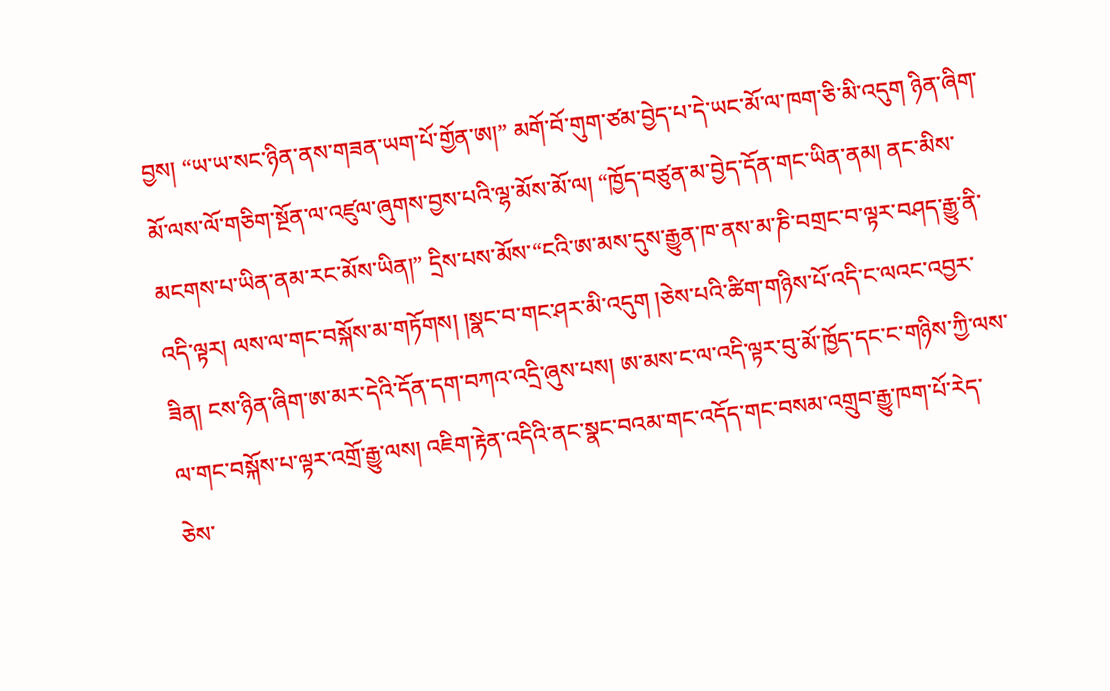བྱས། “ཡ་ཡ་སང་ཉིན་ནས་གཟན་ཡག་པོ་གྱོན་ཨ།ˮ མགོ་བོ་གུག་ཙམ་བྱེད་པ་དེ་ཡང་མོ་ལ་ཁག་ཅི་མི་འདུག ཉིན་ཞིག་མོ་ལས་ལོ་གཅིག་སྔོན་ལ་འཛུལ་ཞུགས་བྱས་པའི་ལྷ་མོས་མོ་ལ། “ཁྱོད་བཙུན་མ་བྱེད་དོན་གང་ཡིན་ནམ། ནང་མིས་མངགས་པ་ཡིན་ནམ་རང་མོས་ཡིན།ˮ དྲིས་པས་མོས་“ངའི་ཨ་མས་དུས་རྒྱུན་ཁ་ནས་མ་ཎི་བགྲང་བ་ལྟར་བཤད་རྒྱུ་ནི་འདི་ལྟར། ལས་ལ་གང་བསྐོས་མ་གཏོགས། །སྣང་བ་གང་ཤར་མི་འདུག །ཅེས་པའི་ཚིག་གཉིས་པོ་འདི་ང་ལའང་འབྱར་ཟིན། ངས་ཉིན་ཞིག་ཨ་མར་དེའི་དོན་དག་བཀའ་འདྲི་ཞུས་པས། ཨ་མས་ང་ལ་འདི་ལྟར་བུ་མོ་ཁྱོད་དང་ང་གཉིས་ཀྱི་ལས་ལ་གང་བསྐོས་པ་ལྟར་འགྲོ་རྒྱུ་ལས། འཇིག་རྟེན་འདིའི་ནང་སྣང་བའམ་གང་འདོད་གང་བསམ་འགྲུབ་རྒྱུ་ཁག་པོ་རེད་ཅེས་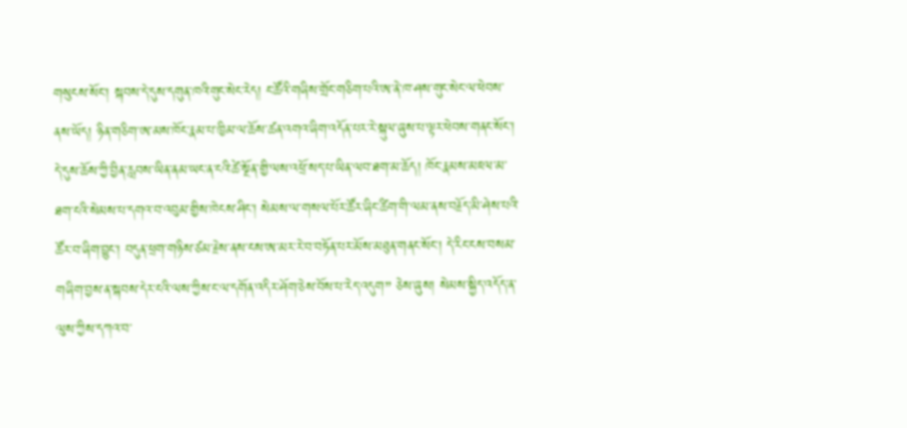གསུངས་སོང་། སྐབས་དེ་དུས་དགུན་ཁའི་གུང་སེང་རེད། ང་ཚོའི་གཞིས་གྲོང་གཅིག་པའི་ཨ་ནེ་ཁ་ཤས་གུང་སེང་ལ་ཕེབས་ནས་ཡོད། ཉིན་གཅིག་ཨ་མས་ཁོང་རྣམ་པ་ཁྱིམ་ལ་ཆོས་ཚན་འགའ་ཞིག་འདོན་པར་རེ་སྐུལ་ཞུས་པ་ལྟར་ཕེབས་གནང་སོང་། དེ་དུས་ཆོས་ཀྱི་བྱིན་རླབས་ཡིན་ནམ་ཡང་ན་ངའི་ཚེ་སྔོན་གྱི་ལས་འཕྲོ་སད་པ་ཡིན་ལབ་ཐག་མ་ཆོད། ཁོང་རྣམས་མཇལ་མ་ཐག་ངའི་སེམས་པ་དགའ་བ་འབུམ་གྱིས་ཁེངས་ཤིང་། སེམས་ལ་གསལ་པོར་ཚོར་ཞིང་ཚིག་གི་ལམ་ནས་བརྗོད་མི་ཤེས་པའི་ཚོར་བ་ཞིག་བྱུང་། བདུན་ཕྲག་གཉིས་ཙམ་རྗེས་ནས་ངས་ཨ་མར་རེ་བ་བཏོན་པར་མོས་མཐུན་གནང་སོང་། དེ་རིང་ངས་བསམ་གཞིག་བྱས་ན་སྐབས་དེར་ངའི་ལས་ཀྱིས་ང་ལ་དགོན་འདིར་ཤོག་ཅེས་བོས་པ་རེད་འདུག” ཅེས་ཞུས། སེམས་སྐྱིད་འདོད་ན་ལུས་ཀྱིས་དཀའ་བ་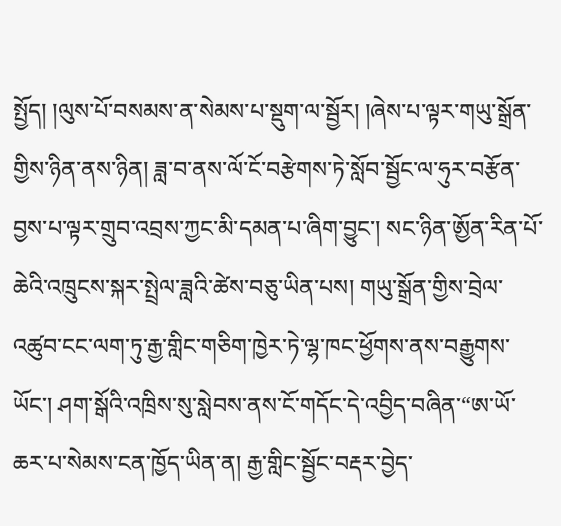སྤྱོད། །ལུས་པོ་བསམས་ན་སེམས་པ་སྡུག་ལ་སྦྱོར། །ཞེས་པ་ལྟར་གཡུ་སྒྲོན་གྱིས་ཉིན་ནས་ཉིན། ཟླ་བ་ནས་ལོ་ངོ་བརྩེགས་ཏེ་སློབ་སྦྱོང་ལ་ཧུར་བརྩོན་བྱས་པ་ལྟར་གྲུབ་འབྲས་ཀྱང་མི་དམན་པ་ཞིག་བྱུང་། སང་ཉིན་ཨྱོན་རིན་པོ་ཆེའི་འཁྲུངས་སྐར་སྤྲེལ་ཟླའི་ཚེས་བཅུ་ཡིན་པས། གཡུ་སྒྲོན་གྱིས་བྲེལ་འཚུབ་ངང་ལག་ཏུ་རྒྱ་གླིང་གཅིག་ཁྱེར་ཏེ་ལྷ་ཁང་ཕྱོགས་ནས་བརྒྱུགས་ཡོང་། ཤག་སྒོའི་འཁྲིས་སུ་སླེབས་ནས་ངོ་གདོང་དེ་འབྱིད་བཞིན་“ཨ་ཡོ་ཆར་པ་སེམས་ངན་ཁྱོད་ཡིན་ན། རྒྱ་གླིང་སྦྱོང་བརྡར་བྱེད་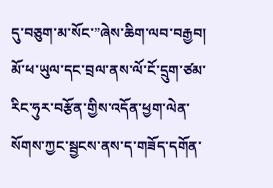དུ་བཅུག་མ་སོང་”ཞེས་ཆིག་ལབ་བརྒྱབ། མོ་ཕ་ཡུལ་དང་བྲལ་ནས་ལོ་ངོ་དྲུག་ཙམ་རིང་ཧུར་བརྩོན་གྱིས་འདོན་ཕྱག་ལེན་སོགས་ཀྱང་སྦྱངས་ནས་ད་གཟོད་དགོན་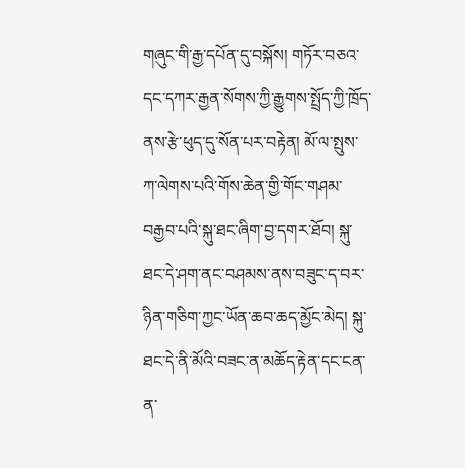གཞུང་གི་རྒྱ་དཔོན་དུ་བསྐོས། གཏོར་བཅའ་དང་དཀར་རྒྱན་སོགས་ཀྱི་རྒྱུགས་སྤྲོད་ཀྱི་ཁྲོད་ནས་རྩེ་ཕུད་དུ་སོན་པར་བརྟེན། མོ་ལ་སྤུས་ཀ་ལེགས་པའི་གོས་ཆེན་གྱི་གོང་གཤམ་བརྒྱབ་པའི་སྐུ་ཐང་ཞིག་བྱ་དགར་ཐོབ། སྐུ་ཐང་དེ་ཤག་ནང་བཤམས་ནས་བཟུང་ད་བར་ཉིན་གཅིག་ཀྱང་ཡོན་ཆབ་ཆད་མྱོང་མེད། སྐུ་ཐང་དེ་ནི་མོའི་བཟང་ན་མཆོད་རྟེན་དང་ངན་ན་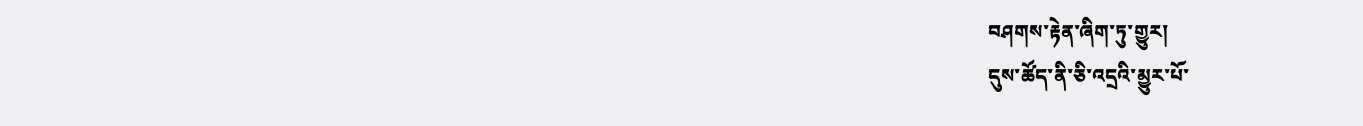བཤགས་རྟེན་ཞིག་ཏུ་གྱུར།
དུས་ཚོད་ནི་ཅི་འདྲའི་མྱུར་པོ་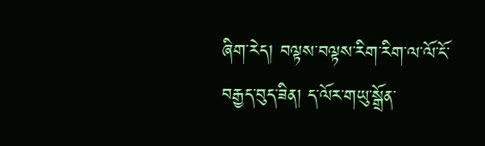ཞིག་རེད། བལྟས་བལྟས་རིག་རིག་ལ་ལོ་ངོ་བརྒྱད་བུད་ཟིན། ད་ལོར་གཡུ་སྒྲོན་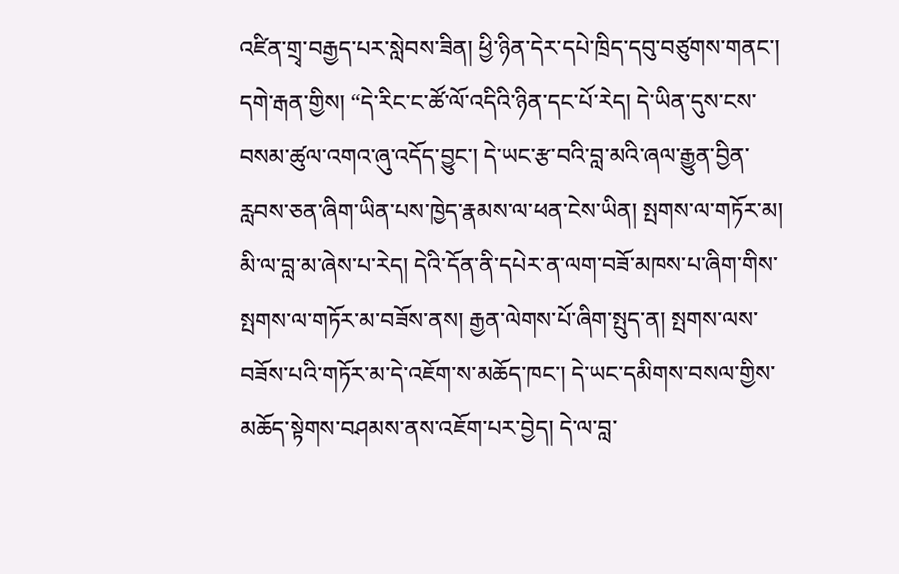འཛིན་གྲྭ་བརྒྱད་པར་སླེབས་ཟིན། ཕྱི་ཉིན་དེར་དཔེ་ཁྲིད་དབུ་བཙུགས་གནང་། དགེ་རྒན་གྱིས། “དེ་རིང་ང་ཚོ་ལོ་འདིའི་ཉིན་དང་པོ་རེད། དེ་ཡིན་དུས་ངས་བསམ་ཚུལ་འགའ་ཞུ་འདོད་བྱུང་། དེ་ཡང་རྩ་བའི་བླ་མའི་ཞལ་རྒྱུན་བྱིན་རླབས་ཅན་ཞིག་ཡིན་པས་ཁྱེད་རྣམས་ལ་ཕན་ངེས་ཡིན། སྤགས་ལ་གཏོར་མ། མི་ལ་བླ་མ་ཞེས་པ་རེད། དེའི་དོན་ནི་དཔེར་ན་ལག་བཟོ་མཁས་པ་ཞིག་གིས་སྤགས་ལ་གཏོར་མ་བཟོས་ནས། རྒྱན་ལེགས་པོ་ཞིག་སྤུད་ན། སྤགས་ལས་བཟོས་པའི་གཏོར་མ་དེ་འཇོག་ས་མཆོད་ཁང་། དེ་ཡང་དམིགས་བསལ་གྱིས་མཆོད་སྟེགས་བཤམས་ནས་འཇོག་པར་བྱེད། དེ་ལ་བླ་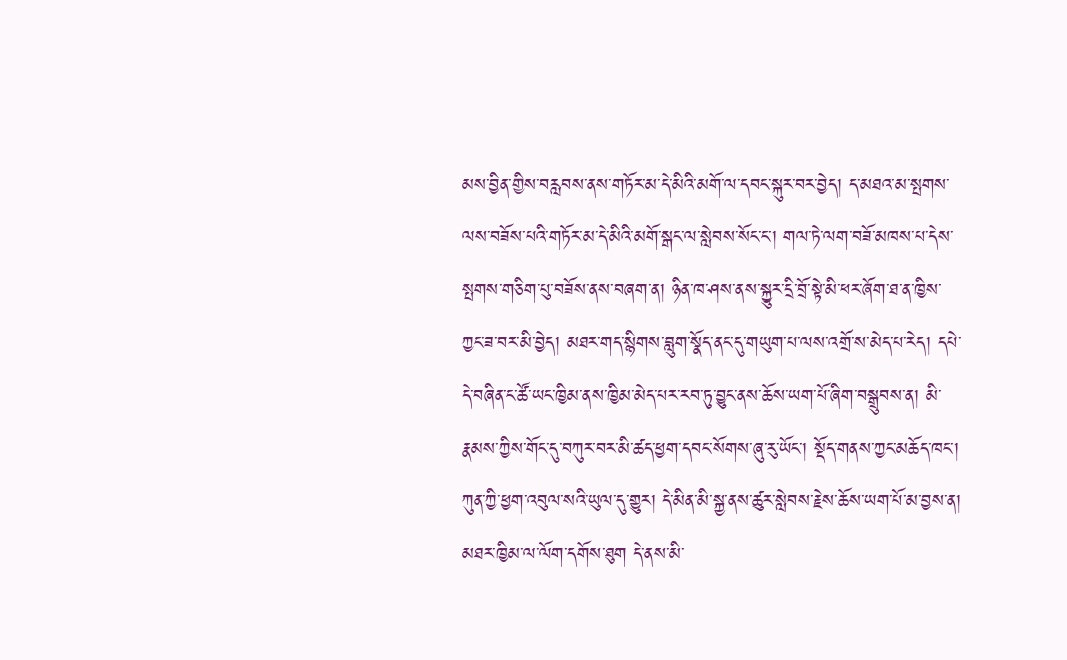མས་བྱིན་གྱིས་བརླབས་ནས་གཏོར་མ་དེ་མིའི་མགོ་ལ་དབང་སྐུར་བར་བྱེད། ད་མཐའ་མ་སྤགས་ལས་བཟོས་པའི་གཏོར་མ་དེ་མིའི་མགོ་སྒང་ལ་སླེབས་སོང་ང་། གལ་ཏེ་ལག་བཟོ་མཁས་པ་དེས་སྤགས་གཅིག་པུ་བཟོས་ནས་བཞག་ན། ཉིན་ཁ་ཤས་ནས་སྐྱུར་དྲི་བྲོ་སྟེ་མི་ཕར་ཞོག་ཐ་ན་ཁྱིས་ཀྱང་ཟ་བར་མི་བྱེད། མཐར་གད་སྙིགས་བླུག་སྣོད་ནང་དུ་གཡུག་པ་ལས་འགྲོ་ས་མེད་པ་རེད། དཔེ་དེ་བཞིན་ང་ཚོ་ཡང་ཁྱིམ་ནས་ཁྱིམ་མེད་པར་རབ་ཏུ་བྱུང་ནས་ཆོས་ཡག་པོ་ཞིག་བསྒྲུབས་ན། མི་རྣམས་ཀྱིས་གོང་དུ་བཀུར་བར་མི་ཚད་ཕྱག་དབང་སོགས་ཞུ་རུ་ཡོང་། སྡོད་གནས་ཀྱང་མཆོད་ཁང་། ཀུན་ཀྱི་ཕྱག་འབུལ་སའི་ཡུལ་དུ་གྱུར། དེ་མིན་མི་སྐྱ་ནས་ཚུར་སླེབས་རྗེས་ཆོས་ཡག་པོ་མ་བྱས་ན། མཐར་ཁྱིམ་ལ་ལོག་དགོས་ཐུག དེ་ནས་མི་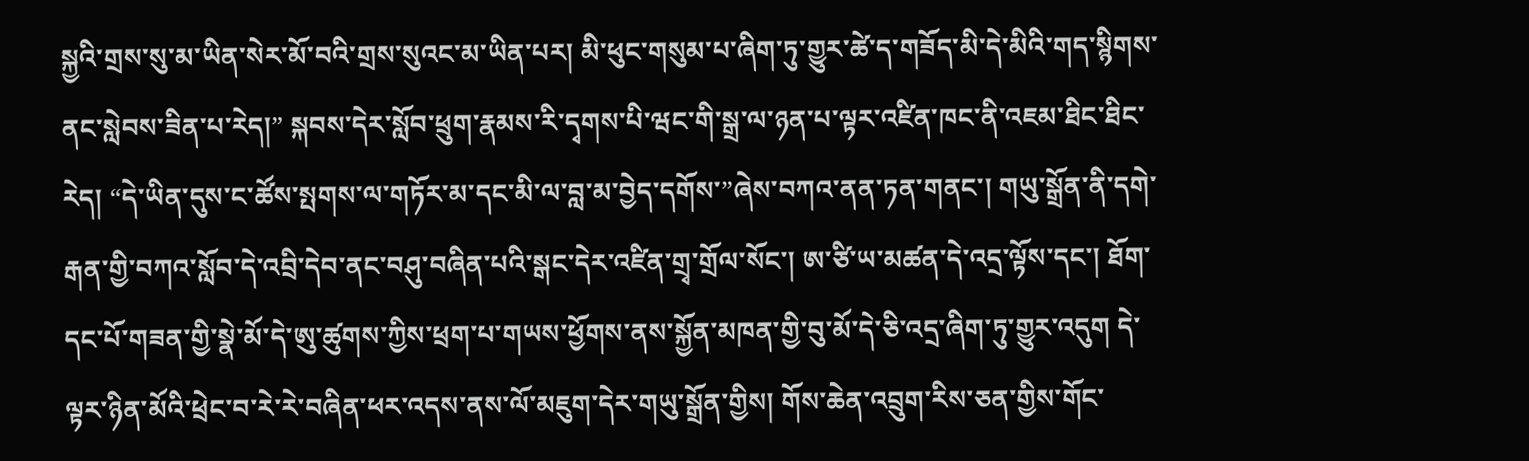སྐྱའི་གྲས་སུ་མ་ཡིན་སེར་མོ་བའི་གྲས་སུའང་མ་ཡིན་པར། མི་ཕུང་གསུམ་པ་ཞིག་ཏུ་གྱུར་ཚེ་ད་གཟོད་མི་དེ་མིའི་གད་སྙིགས་ནང་སླེབས་ཟིན་པ་རེད།ˮ སྐབས་དེར་སློབ་ཕྲུག་རྣམས་རི་དྭགས་པི་ཝང་གི་སྒྲ་ལ་ཉན་པ་ལྟར་འཛིན་ཁང་ནི་འཇམ་ཐིང་ཐིང་རེད། “དེ་ཡིན་དུས་ང་ཚོས་སྤགས་ལ་གཏོར་མ་དང་མི་ལ་བླ་མ་བྱེད་དགོས་”ཞེས་བཀའ་ནན་ཏན་གནང་། གཡུ་སྒྲོན་ནི་དགེ་རྒན་གྱི་བཀའ་སློབ་དེ་འབྲི་དེབ་ནང་བཤུ་བཞིན་པའི་སྒང་དེར་འཛིན་གྲྭ་གྲོལ་སོང་། ཨ་ཙི་ཡ་མཚན་དེ་འདྲ་ལྟོས་དང་། ཐོག་དང་པོ་གཟན་གྱི་སྣེ་མོ་དེ་ཨུ་ཚུགས་ཀྱིས་ཕྲག་པ་གཡས་ཕྱོགས་ནས་སྐྱོན་མཁན་གྱི་བུ་མོ་དེ་ཅི་འདྲ་ཞིག་ཏུ་གྱུར་འདུག དེ་ལྟར་ཉིན་མོའི་ཕྲེང་བ་རེ་རེ་བཞིན་ཕར་འདས་ནས་ལོ་མཇུག་དེར་གཡུ་སྒྲོན་གྱིས། གོས་ཆེན་འབྲུག་རིས་ཅན་གྱིས་གོང་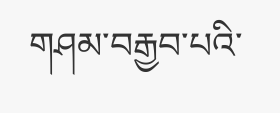གཤམ་བརྒྱབ་པའི་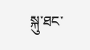སྐུ་ཐང་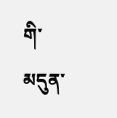གི་མདུན་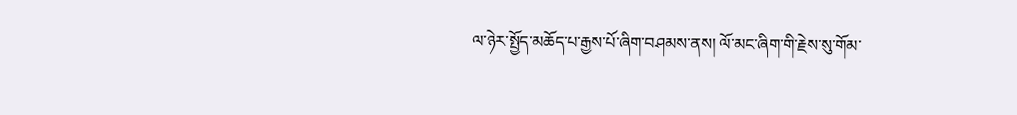ལ་ཉེར་སྤྱོད་མཆོད་པ་རྒྱས་པོ་ཞིག་བཤམས་ནས། ལོ་མང་ཞིག་གི་རྗེས་སུ་གོམ་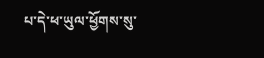པ་དེ་ཕ་ཡུལ་ཕྱོགས་སུ་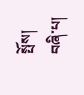སྤོས།
བཞི་པ།